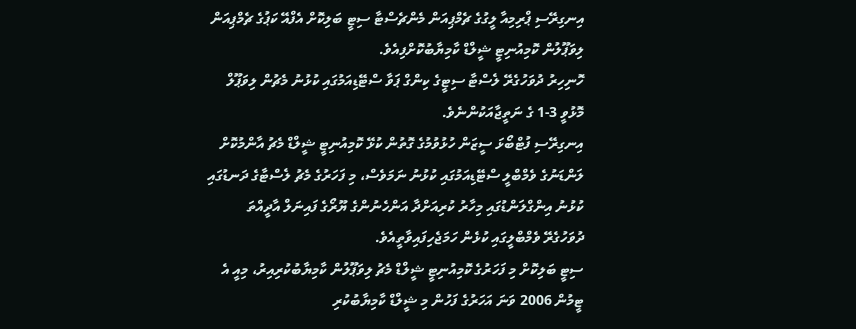އިނގިރޭސި ޕްރިމިއާ ލީގުގެ ޗެމްޕިއަން މެންޗެސްޓާ ސިޓީ ބަލިކޮށް އެފްއޭ ކަޕުގެ ޗެމްޕިއަން ލިވަޕޫލުން ކޮމިއުނިޓީ ޝީލްޑް ކާމިޔާބުކޮށްފިއެވެ.
ހޮނިހިރު ދުވަހުގެރޭ ލެސްޓާ ސިޓީގެ ކިންގް ޕަވާ ސްޓޭޑިއަމުގައި ކުޅުނު މެޗުން ލިވަޕޫލް މޮޅުވީ 3-1 ގެ ނަތީޖާއަކުންނެވެ.
އިނގިރޭސި ފުޓްބޯޅަ ސީޒަން ހުޅުވުމުގެ ގޮތުން ކުޅޭ ކޮމިއުނިޓީ ޝީލްޑް މެޗު އާންމުކޮށް ލަންޑަނުގެ ވެމްބްލީ ސްޓޭޑިއަމުގައި ކުޅުނު ނަމަވެސް، މި ފަހަރުގެ މެޗު ލެސްޓާގެ ދަނޑުގައި ކުޅުނު އިންގްލަންޑުގައި މިހާރު ކުރިއަށްދާ އަންހެނުންގެ ޔޫރޯގެ ފައިނަލް އާދީއްތަ ދުވަހުގެރޭ ވެމްބްލީގައި ކުޅެން ހަމަޖެހިފައިވާތީއެވެ.
ސިޓީ ބަލިކޮށް މި ފަހަރުގެ ކޮމިއުނިޓީ ޝީލްޑް މެޗު ލިވަޕޫލުން ކާމިޔާބުކުރިއިރު، މިއީ އެ ޓީމުން 2006 ވަނަ އަހަރުގެ ފަހުން މި ޝީލްޑް ކާމިޔާބުކުރި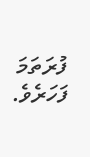ފުރަތަމަ ފަހަރެވެ.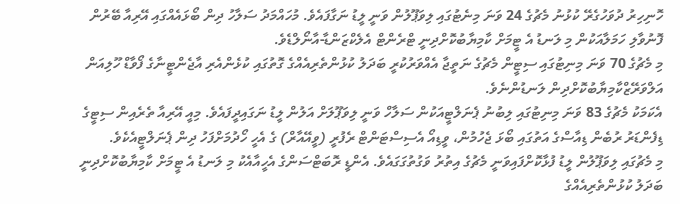ހޮނިހިރު ދުވަހުގެރޭ ކުޅުނު މެޗުގެ 24 ވަނަ މިނެޓުގައި ލިވަޕޫލުން ވަނީ ލީޑު ނަގާފައެވެ. މުހައްމަދު ސަލާހު ދިން ބޯޅައެއްގައި އޭރިއާ ބޭރުން ފޮނުވާލި ހަމަލާއަކުން މި ލަނޑު އެ ޓީމަށް ކާމިޔާބުކޮށްދިނީ ޓްރެންޓް އެލެކްޒަންޑާ-އާނޯލްޑެވެ.
މި މެޗުގެ 70 ވަނަ މިނިޓުގައި ސިޓީން މެޗުގެ ނަތީޖާ އެއްވަރުކުރީ ބަދަލު ކުޅުންތެރިއެއްގެ ގޮތުގައި ކުޅެންއެރި އާޖެންޓީނާގެ ފޯވާޑް ހޫލިއަން އަލްވަރޭޒްކާމިޔާބުކޮށްދިން ލަނޑުންނެވެ.
އެކަމަކު މެޗުގެ 83 ވަނަ މިނިޓުގައި ލިބުނު ޕެނަލްޓީއަކުން ސަލާހް ވަނީ ލިވަޕޫލަށް އަލުން ލީޑު ނަގައިދީފައެވެ. މިއީ އޭރިއާ ތެރެއިން ސިޓީގެ ޑިފެންޑަރު ރުބެން ޑިއާސްގެ އަތުގައި ބޯޅަ ޖެހުމުން، ވީޑިއޯ އެސިސްޓަންޓް ރެފުރީ (ވީއޭއާރް) ގެ އެހީ ހޯދުމަށްފަހު ދިން ޕެނަލްޓީއެކެވެ.
މި މެޗުގައި ލިވަޕޫލުން ލީޑު ފުޅާކޮށްފައިވަނީ މެޗުގެ އިތުރު ވަގުތުގަގައެވެ. އެންޑީ ރޮބަޓްސަންގެ އެހީއާއެކު މި ލަނޑު އެ ޓީމަށް ކާމިޔާބުކޮށްދިނީ ބަދަލު ކުޅުންތެރިއެއްގެ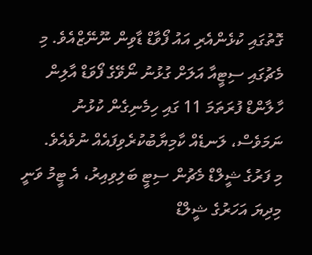ގޮތުގައި ކުޅެންއެރި އައު ފޯވާޑް ޑާވިން ނޫނޭޒްއެވެ. މި މެޗުގައި ސިޓީއާ އަލަށް ގުޅުނު ނޯވޭގެ ފޯވަޑް އާލިން ހާލާންޑް ފުރަތަމަ 11 ގައި ހިމެނިގެން ކުޅުނު ނަމަވެސް، ލަނޑެއް ކާމިޔާބުކުރެވިފައެއް ނުވެއެވެ.
މި ފަރުގެ ޝީލްޑް މެޗުން ސިޓީ ބަލިވިއިރު، އެ ޓީމު ވަނީ މިދިޔަ އަހަރުގެ ޝީލްޑް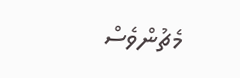މެޗުންވެސް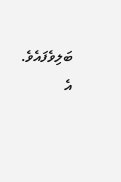ބަލިވެފައެވެ. އެ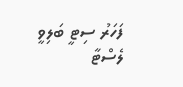ފަހަރު ސިޓީ ބަލިވީ ލެސްޓާ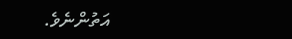އަތުންނެވެ.